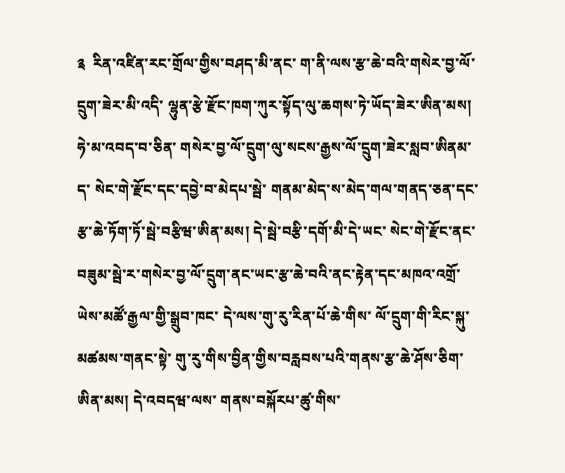༉  རིན་འཛིན་རང་གྲོལ་གྱིས་བཤད་མི་ནང་ ག་ནི་ལས་རྩ་ཆེ་བའི་གསེར་བྱ་ལོ་དྲུག་ཟེར་མི་འདི་ ལྷུན་རྩེ་རྫོང་ཁག་ཀུར་སྟོད་ལུ་ཆགས་ཏེ་ཡོད་ཟེར་ཨིན་མས། ཧེ་མ་འབད་བ་ཅིན་ གསེར་བྱ་ལོ་དྲུག་ལུ་སངས་རྒྱས་ལོ་དྲུག་ཟེར་སླབ་ཨིནམ་ད་ སེང་གེ་རྫོང་དང་དབྱེ་བ་མེདཔ་སྦེ་ གནམ་མེད་ས་མེད་གལ་གནད་ཅན་དང་རྩ་ཆེ་ཏོག་ཏོ་སྦེ་བརྩིཝ་ཨིན་མས། དེ་སྦེ་བརྩི་དགོ་མི་དེ་ཡང་ སེང་གེ་རྫོང་ནང་བཟུམ་སྦེ་ར་གསེར་བྱ་ལོ་དྲུག་ནང་ཡང་རྩ་ཆེ་བའི་ནང་རྟེན་དང་མཁའ་འགྲོ་ཡེས་མཚོ་རྒྱལ་གྱི་སྒྲུབ་ཁང་ དེ་ལས་གུ་རུ་རིན་པོ་ཆེ་གིས་ ལོ་དྲུག་གི་རིང་སྐུ་མཚམས་གནང་སྟེ་ གུ་རུ་གིས་བྱིན་གྱིས་བརླབས་པའི་གནས་རྩ་ཆེ་ཤོས་ཅིག་ཨིན་མས། དེ་འབདཝ་ལས་ གནས་བསྐོརཔ་ཚུ་གིས་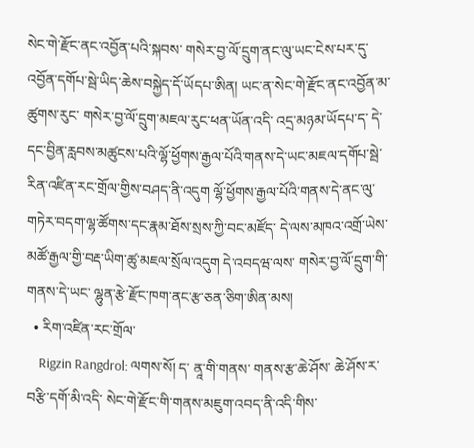སེང་གེ་རྫོང་ནང་འབྱོན་པའི་སྐབས་ གསེར་བྱ་ལོ་དྲུག་ནང་ལུ་ཡང་ངེས་པར་དུ་འབྱོན་དགོཔ་སྦེ་ཡིད་ཆེས་བསྐྱེད་དོ་ཡོདཔ་ཨིན། ཡང་ན་སེང་གེ་རྫོང་ནང་འབྱོན་མ་ཚུགས་རུང་ གསེར་བྱ་ལོ་དྲུག་མཇལ་རུང་ཕན་ཡོན་འདི་ འདྲ་མཉམ་ཡོདཔ་ད་ དེ་དང་བྱིན་རླབས་མཚུངས་པའི་ལྷོ་ཕྱོགས་རྒྱལ་པོའི་གནས་དེ་ཡང་མཇལ་དགོཔ་སྦེ་རིན་འཛིན་རང་གྲོལ་གྱིས་བཤད་ནི་འདུག ལྷོ་ཕྱོགས་རྒྱལ་པོའི་གནས་དེ་ནང་ལུ་ གཏེར་བདག་ལྷ་ཚོགས་དང་རྣམ་ཐོས་སྲས་ཀྱི་བང་མཛོད་ དེ་ལས་མཁའ་འགྲོ་ཡེས་མཚོ་རྒྱལ་གྱི་བརྡ་ཡིག་ཚུ་མཇལ་སྲོལ་འདུག དེ་འབདཝ་ལས་ གསེར་བྱ་ལོ་དྲུག་གི་གནས་དེ་ཡང་ ལྷུན་རྩེ་རྫོང་ཁག་ནང་རྩ་ཅན་ཅིག་ཨིན་མས།
  • རིག་འཛིན་རང་གྲོལ་
    Rigzin Rangdrol: ལགས་སོ། ད་ ནཱ་གི་གནས་ གནས་རྩ་ཆེ་ཤོས་ ཆེ་ཤོས་ར་བརྩི་དགོ་མི་འདི་ སེང་གེ་རྫོང་གི་གནས་མཇུག་འབད་ནི་འདི་གིས་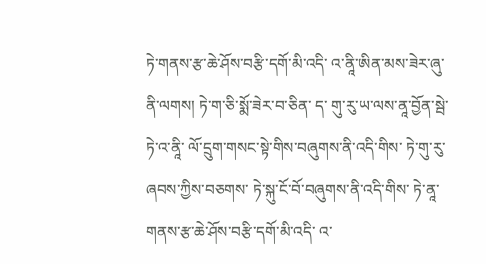ཏེ་གནས་རྩ་ཆེ་ཤོས་བརྩི་དགོ་མི་འདི་ འ་ནཱི་ཨིན་མས་ཟེར་ཞུ་ནི་ལགས། ཏེ་ག་ཅི་སྨོ་ཟེར་བ་ཅིན་ ད་ གུ་རུ་ཡ་ལས་ནཱ་བྱོན་སྦེ་ ཏེ་འ་ནཱི་ ལོ་དྲུག་གསང་སྟེ་གིས་བཞུགས་ནི་འདི་གིས་ ཏེ་གུ་རུ་ཞབས་ཀྱིས་བཅགས་ ཏེ་སྐུ་ངོ་བོ་བཞུགས་ནི་འདི་གིས་ ཏེ་ནཱ་གནས་རྩ་ཆེ་ཤོས་བརྩི་དགོ་མི་འདི་ འ་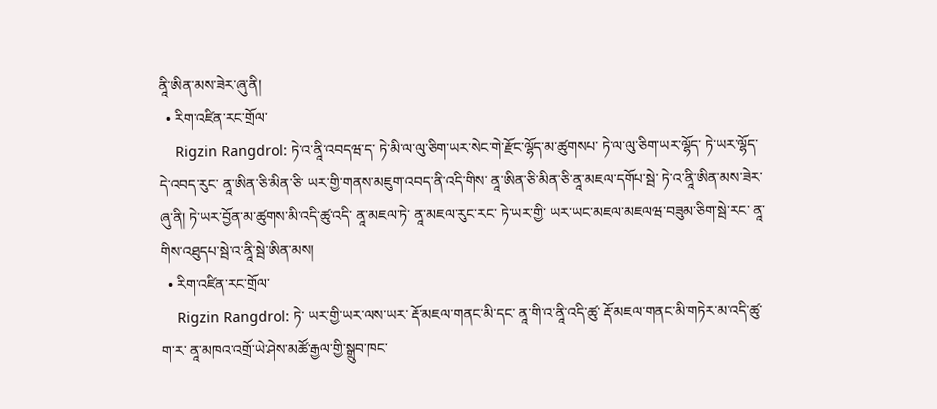ནཱི་ཨིན་མས་ཟེར་ཞུ་ནི།
  • རིག་འཛིན་རང་གྲོལ་
    Rigzin Rangdrol: ཏེ་འ་ནཱི་འབདཝ་ད་ ཏེ་མི་ལ་ལུ་ཅིག་ཡར་སེང་གེ་རྫོང་ལྷོད་མ་ཚུགསཔ་ ཏེ་ལ་ལུ་ཅིག་ཡར་ལྷོད་ ཏེ་ཡར་ལྷོད་དེ་འབད་རུང་ ནཱ་ཨིན་ཅི་མིན་ཅི་ ཡར་གྱི་གནས་མཇུག་འབད་ནི་འདི་གིས་ ནཱ་ཨིན་ཅི་མིན་ཅི་ནཱ་མཇལ་དགོཔ་སྦེ་ ཏེ་འ་ནཱི་ཨིན་མས་ཟེར་ཞུ་ནི། ཏེ་ཡར་བྱོན་མ་ཚུགས་མི་འདི་ཚུ་འདི་ ནཱ་མཇལ་ཏེ་ ནཱ་མཇལ་རུང་རང་ ཏེ་ཡར་གྱི་ ཡར་ཡང་མཇལ་མཇལཝ་བཟུམ་ཅིག་སྦེ་རང་ ནཱ་གིས་འཐུདཔ་སྦེ་འ་ནཱི་སྦེ་ཨིན་མས།
  • རིག་འཛིན་རང་གྲོལ་
    Rigzin Rangdrol: ཏེ་ ཡར་གྱི་ཡར་ལས་ཡར་ རྡོ་མཇལ་གནང་མི་དང་ ནཱ་གི་འ་ནཱི་འདི་ཚུ་ རྡོ་མཇལ་གནང་མི་གཏེར་མ་འདི་ཚུ་ག་ར་ ནཱ་མཁའ་འགྲོ་ཡེ་ཤེས་མཚོ་རྒྱལ་གྱི་སྒྲུབ་ཁང་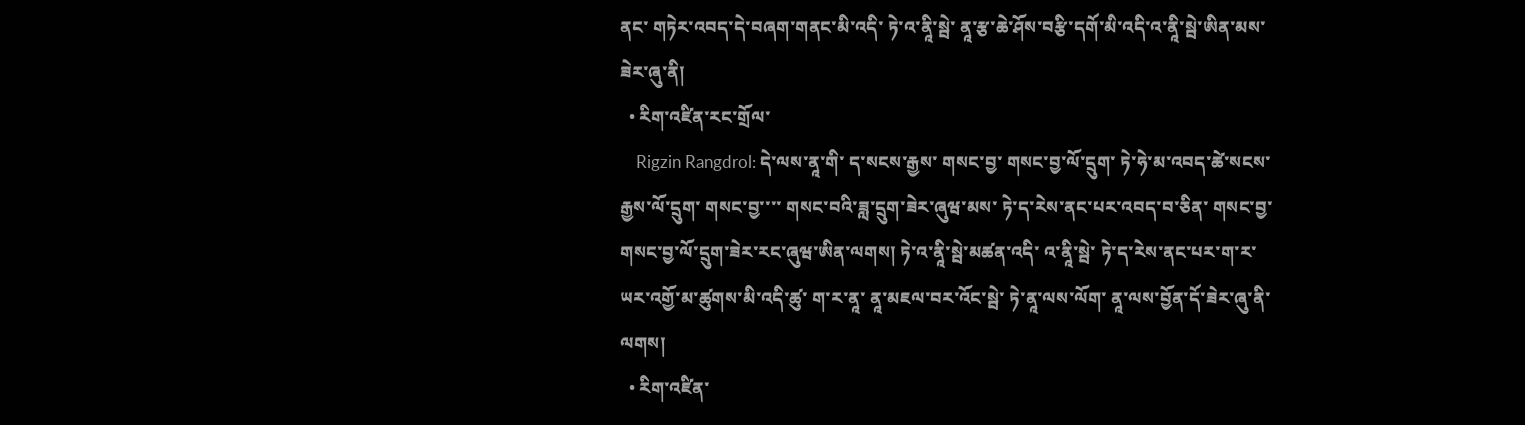ནང་ གཏེར་འབད་དེ་བཞག་གནང་མི་འདི་ ཏེ་འ་ནཱི་སྦེ་ ནཱ་རྩ་ཆེ་ཤོས་བརྩི་དགོ་མི་འདི་འ་ནཱི་སྦེ་ཨིན་མས་ཟེར་ཞུ་ནི།
  • རིག་འཛིན་རང་གྲོལ་
    Rigzin Rangdrol: དེ་ལས་ནཱ་གི་ ད་སངས་རྒྱས་ གསང་བྱ་ གསང་བྱ་ལོ་དྲུག་ ཏེ་ཧེ་མ་འབད་ཚེ་སངས་རྒྱས་ལོ་དྲུག་ གསང་བྱ་་་་ གསང་བའི་ཟླ་དྲུག་ཟེར་ཞུཝ་མས་ ཏེ་ད་རེས་ནང་པར་འབད་བ་ཅིན་ གསང་བྱ་ གསང་བྱ་ལོ་དྲུག་ཟེར་རང་ཞུཝ་ཨིན་ལགས། ཏེ་འ་ནཱི་སྦེ་མཚན་འདི་ འ་ནཱི་སྦེ་ ཏེ་ད་རེས་ནང་པར་ག་ར་ ཡར་འགྱོ་མ་ཚུགས་མི་འདི་ཚུ་ ག་ར་ནཱ་ ནཱ་མཇལ་བར་འོང་སྦེ་ ཏེ་ནཱ་ལས་ལོག་ ནཱ་ལས་བྱོན་དོ་ཟེར་ཞུ་ནི་ལགས།
  • རིག་འཛིན་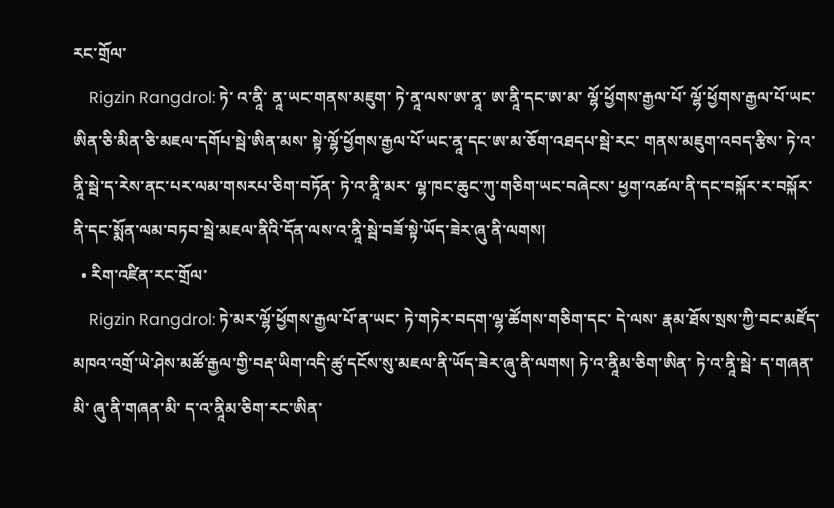རང་གྲོལ་
    Rigzin Rangdrol: ཏེ་ འ་ནཱི་ ནཱ་ཡང་གནས་མཇུག་ ཏེ་ནཱ་ལས་ཨ་ནཱ་ ཨ་ནཱི་དང་ཨ་མ་ ལྷོ་ཕྱོགས་རྒྱལ་པོ་ ལྷོ་ཕྱོགས་རྒྱལ་པོ་ཡང་ ཨིན་ཅི་མིན་ཅི་མཇལ་དགོཔ་སྦེ་ཨིན་མས་ སྟེ་ལྷོ་ཕྱོགས་རྒྱལ་པོ་ཡང་ནཱ་དང་ཨ་མ་ཅོག་འཐདཔ་སྦེ་རང་ གནས་མཇུག་འབད་རྩིས་ ཏེ་འ་ནཱི་སྦེ་ད་རེས་ནང་པར་ལམ་གསརཔ་ཅིག་བཏོན་ ཏེ་འ་ནཱི་མར་ ལྷ་ཁང་ཆུང་ཀུ་གཅིག་ཡང་བཞེངས་ ཕྱག་འཚལ་ནི་དང་བསྐོར་ར་བསྐོར་ནི་དང་སྨོན་ལམ་བཏབ་སྦེ་མཇལ་ནིའི་དོན་ལས་འ་ནཱི་སྦེ་བཟོ་སྟེ་ཡོད་ཟེར་ཞུ་ནི་ལགས།
  • རིག་འཛིན་རང་གྲོལ་
    Rigzin Rangdrol: ཏེ་མར་ལྷོ་ཕྱོགས་རྒྱལ་པོ་ན་ཡང་ ཏེ་གཏེར་བདག་ལྷ་ཚོགས་གཅིག་དང་ དེ་ལས་ རྣམ་ཐོས་སྲས་ཀྱི་བང་མཛོད་ མཁའ་འགྲོ་ཡེ་ཤེས་མཚོ་རྒྱལ་གྱི་བརྡ་ཡིག་འདི་ཚུ་དངོས་སུ་མཇལ་ནི་ཡོད་ཟེར་ཞུ་ནི་ལགས། ཏེ་འ་ནཱིམ་ཅིག་ཨིན་ ཏེ་འ་ནཱི་སྦེ་ ད་གཞན་མི་ ཞུ་ནི་གཞན་མི་ ད་འ་ནཱིམ་ཅིག་རང་ཨིན་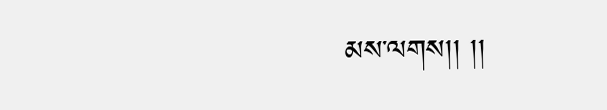མས་ལགས།། །།